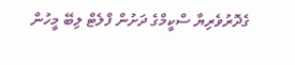ގެދޮރުވެރިޔާ ސްކީމްގެ ދަށުން ފްލެޓް ލިބޭ މީހުން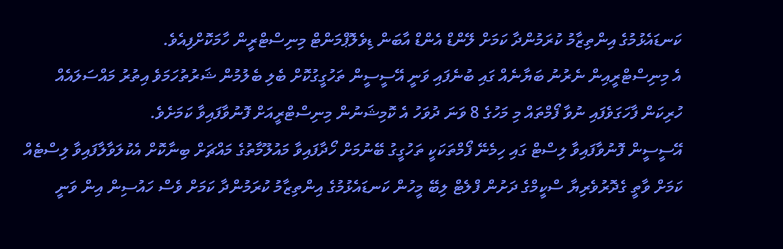ކަނޑައެޅުމުގެ އިންތިޒާމު ކުރަމުންދާ ކަމަށް ލޭންޑް އެންޑް އާބަން ޑިވެލޮޕްމަންޓް މިނިސްޓްރީން ހާމަކޮށްފިއެވެ.
އެ މިނިސްޓްރީއިން ނެރުނު ބަޔާނެއް ގައި ބުނެފައި ވަނީ އޭސީސީން ތަހުގީގުކޮށް ބެލި ބެލުމުން ޝަރުތުހަމަވެ އިތުރު މައްސަލައެއް ހުރިކަން ފާހަގަވެފައި ނުވާ ފޯމްތައް މި މަހުގެ 8 ވަނަ ދުވަހު އެ ކޮމިޝަނުން މިނިސްޓްރީއަށް ފޮނުވާފައިވާ ކަމަށެވެ.
އޭސީސީން ފޮނުވާފައިވާ ލިސްޓް ގައި ހިމެނޭ ފޯމްތަކަކީ ތަހުގީގު ބޭނުމަށް ހޯދާފައިވާ މައުލޫމާތުގެ މައްޗަށް ބިނާކޮށް އެކުލަވާލާފައިވާ ލިސްޓެއް ކަމަށް ވާތީ ގެދޮރުވެރިޔާ ސްކީމްގެ ދަށުން ފްލެޓް ލިބޭ މީހުން ކަނޑައެޅުމުގެ އިންތިޒާމު ކުރަމުންދާ ކަމަށް ވެސް ހައުސިން އިން ވަނީ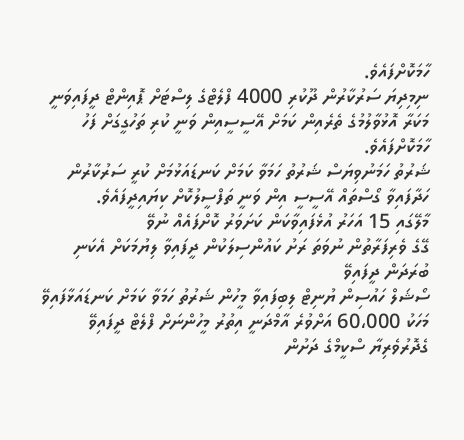ހާމަކޮށްފައެވެ.
ނިމިދިޔަ ސަރުކާރުން ދޫކުރި 4000 ފްލެޓްގެ ލިސްޓަށް ޕޮއިންޓް ދީފައިވަނީ މަކަރާ އޮޅުވާލުމުގެ ތެރެއިން ކަމަށް އޭސީސީއިން ވަނީ ކުރި ތަހުގީގަށް ފަހު ހާމަކޮށްފައެވެ.
ޝަރުތު ހަމަނުވިޔަސް ޝަރުތު ހަމަވާ ކަމަށް ކަނޑައަޅުމަށް ކުރީ ސަރުކާރުން ހަދާފައިވާ ގޯސްތައް އޭސީސީ އިން ވަނީ ތަފްސީލުކޮށް ކިޔައިދީފައެވެ.
މާލޭގައި 15 އަހަރު އުޅެފައިވާކަން ކަށަވަރު ކޮށްފައެއް ނުވޭ
ގޭގެ ވެރިފަރާތުން ނުވަތަ ރަށު ކައުންސިލަކުން ދީފައިވާ ލިޔުމަކަށް އެކަނި ބުރަދަން ދީފައިވޭ
ސޯޝަލް ހައުސިން ޔުނިޓް ލިބިފައިވާ މީހުން ޝަރުތު ހަމަވާ ކަމަށް ކަނޑައަޅާފައިވޭ
މަހަކު 60،000 އަށްވުރެ އާމްދަނީ އިތުރު މީހުންނަށް ފްލެޓް ދީފައިވޭ
ގެދޮރުވެރިޔާ ސްކީމްގެ ދަށުން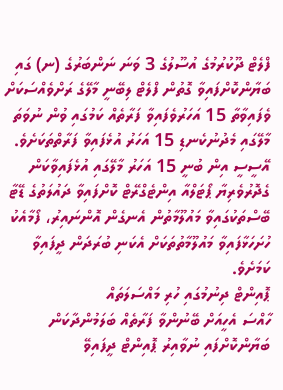ފްލެޓް ދޫކުރުމުގެ އުސޫލުގެ 3 ވަނަ ނަންބަރުގެ (ނ) ގައި ބަޔާންކޮށްފައިވާ ގޮތުން ފްލެޓް ލިބޭނީ މާލޭގެ ރަށްވެއްސަކަށް ވެފައިވާތާ 15 އަހަރުވެފައިވާ ފަރާތެއް ކަމުގައި ވުން ނުވަތަ މާލޭގައި މެދުނުކެނޑި 15 އަހަރު އުޅެފައިވާ ފަރާތްތަކަށެވެ.
އޭސީސީ އިން ބުނީ 15 އަހަރު މާލޭގައި އުޅެފައިވާކަން ގެދޮރުވެރިޔާ ޕޯޓަލްއާ އިންޓެގްރޭޓް ކޮށްފައިވާ ދައުލަތުގެ ޑޭޓާ ބޭސްތަކުގައިވާ މައުލޫމާތުން އެނގެން އޮންނައިރު، ފޯމާއެކު ހުށަހަޅާފައިވާ މައުލޫމާތުތަކަށް އެކަނި ބުރަދަން ދީފައިވާ ކަމަށެވެ.
ޕޮއިންޓް ދިނުމުގައި ހުރި މައްސަލަތައް
ހާއްސަ އެހީއަށް ބޭނުންވާ ފަރާތެއް ބަލަމުންދާކަން ބަޔާންކޮށްފައި ނުވާއިރު ޕޮއިންޓް ދީފައިވޭ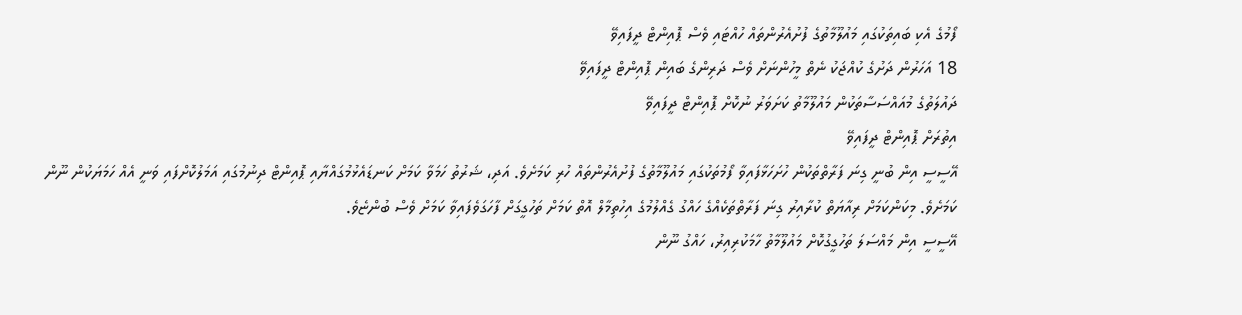ފޯމުގެ އެކި ބައިތަކުގައި މައުލޫމާތުގެ ފުށުއެރުންތައް ހުއްޓައި ވެސް ޕޮއިންޓް ދީފައިވޭ
18 އަހަރުން ދަށުގެ ކުއްޖަކު ނެތް މީހުންނަށް ވެސް ދަރިންގެ ބައިން ޕޮއިންޓް ދީފައިވޭ
ދައުލަތުގެ މުއައްސަސާތަކުން މައުލޫމާތު ކަށަވަރު ނުކޮށް ޕޮއިންޓް ދީފައިވޭ
އިތުރަށް ޕޮއިންޓް ދީފައިވޭ
އޭސީސީ އިން ބުނީ ގިނަ ފަރާތްތަކުން ހުށަހަޅާފައިވާ ފޯމުތަކުގައި މައުލޫމާތުގެ ފުށުއެރުންތައް ހުރި ކަމަށެވެ. އަދި، ޝަރުތު ހަމަވާ ކަމަށް ކަނޑައެޅުމުގައްޔާއި ޕޮއިންޓް ދިނުމުގައި އަމަލުކޮށްފައި ވަނީ އެއް ހަމަޔަކުން ނޫން ކަމަށެވެ. މިކަންކަމަށް ރިއާޔަތް ކުރާއިރު ގިނަ ފަރާތްތަކެއްގެ ހައްގު ގެއްލުމުގެ އިހުތިމާލް އޮތް ކަމަށް ތަހުގީގަށް ފާހަގަވެފައިވާ ކަމަށް ވެސް ބުންޏެވެ.
އޭސީސީ އިން މައްސަލަ ތަހުގީގުކޮށް މައުލޫމާތު ހާމަކުރިއިރު، ހައްގު ނޫން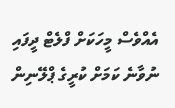އެއްވެސް މީހަކަށް ފްލެޓް ދީފައި ނުވާނެ ކަމަށް ކުރީގެ ޕްލޭނިން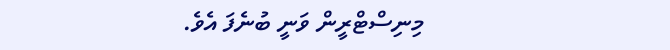މިނިސްޓްރީން ވަނީ ބުނެފަ އެވެ.